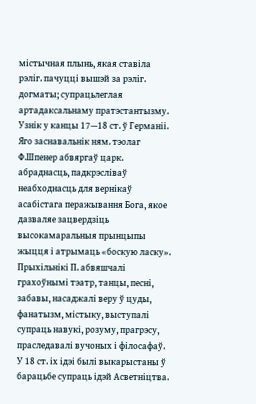містычная плынь, якая ставіла рэліг. пачуцці вышэй за рэліг. догматы; супрацьлеглая артадаксальнаму пратэстантызму. Узнік у канцы 17—18 ст. ў Германіі. Яго заснавальнік ням. тэолаг Ф.Шпенер абвяргаў царк. абраднасць, падкрэсліваў неабходнасць для вернікаў асабістага перажывання Бога, якое дазваляе зацвердзіць высокамаральныя прынцыпы жыцця і атрымаць «боскую ласку». Прыхільнікі П. абвяшчалі грахоўнымі тэатр, танцы, песні, забавы, насаджалі веру ў цуды, фанатызм, містыку, выступалі супраць навукі, розуму, прагрэсу, праследавалі вучоных і філосафаў. У 18 ст. іх ідэі былі выкарыстаны ў барацьбе супраць ідэй Асветніцтва.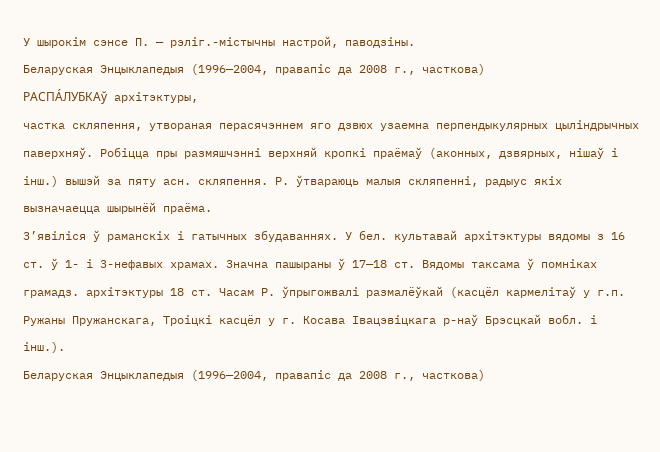У шырокім сэнсе П. — рэліг.-містычны настрой, паводзіны.
Беларуская Энцыклапедыя (1996—2004, правапіс да 2008 г., часткова)
РАСПА́ЛУБКАў архітэктуры,
частка скляпення, утвораная перасячэннем яго дзвюх узаемна перпендыкулярных цыліндрычных паверхняў. Робіцца пры размяшчэнні верхняй кропкі праёмаў (аконных, дзвярных, нішаў і інш.) вышэй за пяту асн. скляпення. Р. ўтвараюць малыя скляпенні, радыус якіх вызначаецца шырынёй праёма.
З’явіліся ў раманскіх і гатычных збудаваннях. У бел. культавай архітэктуры вядомы з 16 ст. ў 1- і 3-нефавых храмах. Значна пашыраны ў 17—18 ст. Вядомы таксама ў помніках грамадз. архітэктуры 18 ст. Часам Р. ўпрыгожвалі размалёўкай (касцёл кармелітаў у г.п. Ружаны Пружанскага, Троіцкі касцёл у г. Косава Івацэвіцкага р-наў Брэсцкай вобл. і інш.).
Беларуская Энцыклапедыя (1996—2004, правапіс да 2008 г., часткова)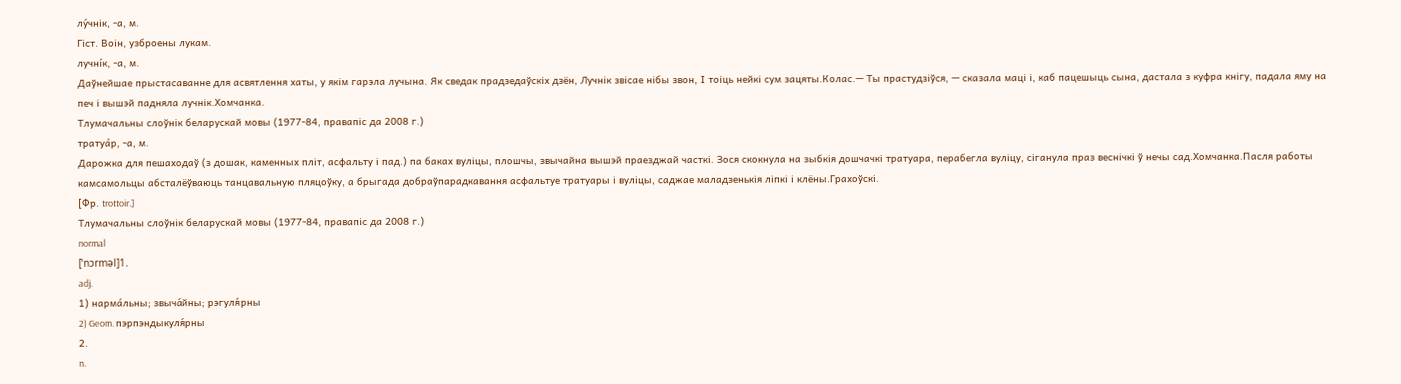лу́чнік, ‑а, м.
Гіст. Воін, узброены лукам.
лучні́к, ‑а, м.
Даўнейшае прыстасаванне для асвятлення хаты, у якім гарэла лучына. Як сведак прадзедаўскіх дзён, Лучнік звісае нібы звон, І тоіць нейкі сум зацяты.Колас.— Ты прастудзіўся, — сказала маці і, каб пацешыць сына, дастала з куфра кнігу, падала яму на печ і вышэй падняла лучнік.Хомчанка.
Тлумачальны слоўнік беларускай мовы (1977-84, правапіс да 2008 г.)
тратуа́р, ‑а, м.
Дарожка для пешаходаў (з дошак, каменных пліт, асфальту і пад.) па баках вуліцы, плошчы, звычайна вышэй праезджай часткі. Зося скокнула на зыбкія дошчачкі тратуара, перабегла вуліцу, сіганула праз веснічкі ў нечы сад.Хомчанка.Пасля работы камсамольцы абсталёўваюць танцавальную пляцоўку, а брыгада добраўпарадкавання асфальтуе тратуары і вуліцы, саджае маладзенькія ліпкі і клёны.Грахоўскі.
[Фр. trottoir.]
Тлумачальны слоўнік беларускай мовы (1977-84, правапіс да 2008 г.)
normal
[ˈnɔrməl]1.
adj.
1) нарма́льны; звыча́йны; рэгуля́рны
2) Geom. пэрпэндыкуля́рны
2.
n.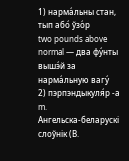1) нарма́льны стан, тып або́ ўзо́р
two pounds above normal — два фу́нты вышэ́й за нарма́льную вагу́
2) пэрпэндыкуля́р -а m.
Ангельска-беларускі слоўнік (В.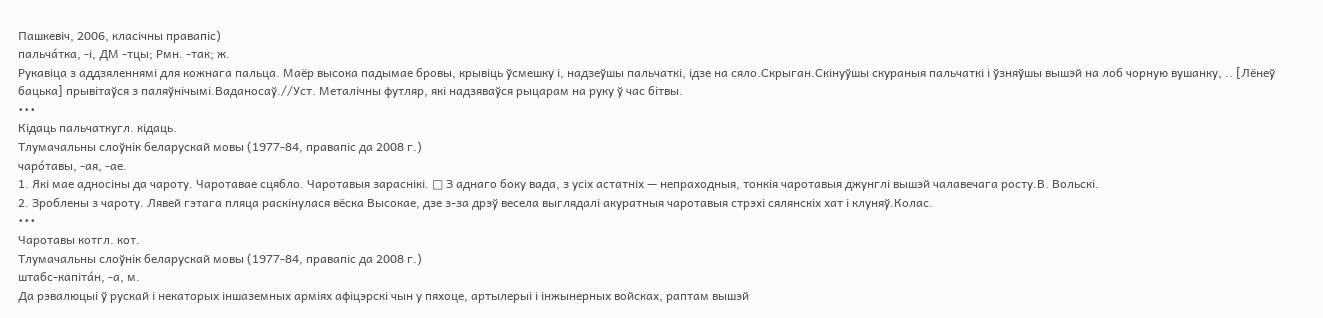Пашкевіч, 2006, класічны правапіс)
пальча́тка, ‑і, ДМ ‑тцы; Рмн. ‑так; ж.
Рукавіца з аддзяленнямі для кожнага пальца. Маёр высока падымае бровы, крывіць ўсмешку і, надзеўшы пальчаткі, ідзе на сяло.Скрыган.Скінуўшы скураныя пальчаткі і ўзняўшы вышэй на лоб чорную вушанку, .. [Лёнеў бацька] прывітаўся з паляўнічымі.Ваданосаў.//Уст. Металічны футляр, які надзяваўся рыцарам на руку ў час бітвы.
•••
Кідаць пальчаткугл. кідаць.
Тлумачальны слоўнік беларускай мовы (1977-84, правапіс да 2008 г.)
чаро́тавы, ‑ая, ‑ае.
1. Які мае адносіны да чароту. Чаротавае сцябло. Чаротавыя зараснікі. □ З аднаго боку вада, з усіх астатніх — непраходныя, тонкія чаротавыя джунглі вышэй чалавечага росту.В. Вольскі.
2. Зроблены з чароту. Лявей гэтага пляца раскінулася вёска Высокае, дзе з-за дрэў весела выглядалі акуратныя чаротавыя стрэхі сялянскіх хат і клуняў.Колас.
•••
Чаротавы котгл. кот.
Тлумачальны слоўнік беларускай мовы (1977-84, правапіс да 2008 г.)
штабс-капіта́н, ‑а, м.
Да рэвалюцыі ў рускай і некаторых іншаземных арміях афіцэрскі чын у пяхоце, артылерыі і інжынерных войсках, раптам вышэй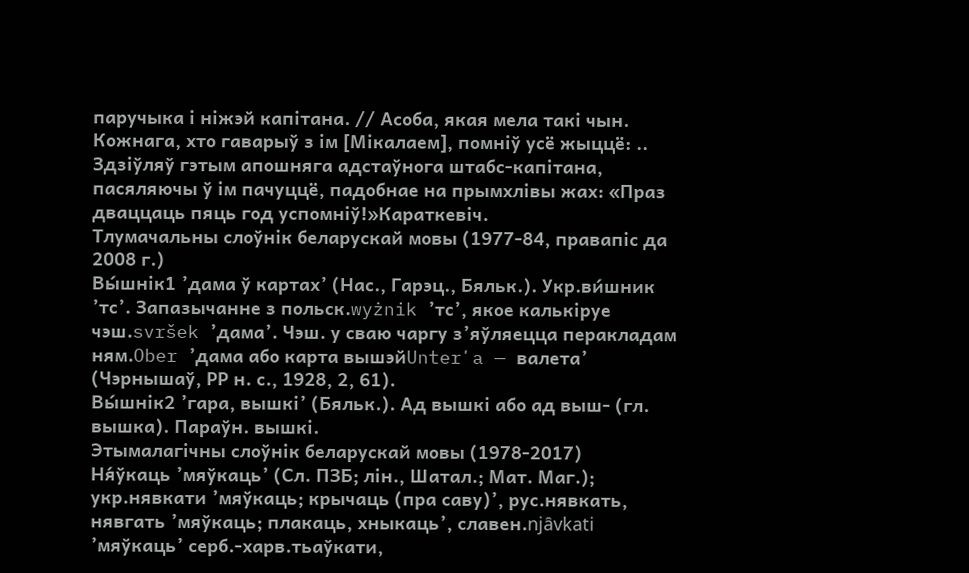паручыка і ніжэй капітана. // Асоба, якая мела такі чын. Кожнага, хто гаварыў з ім [Мікалаем], помніў усё жыццё: .. Здзіўляў гэтым апошняга адстаўнога штабс-капітана, пасяляючы ў ім пачуццё, падобнае на прымхлівы жах: «Праз дваццаць пяць год успомніў!»Караткевіч.
Тлумачальны слоўнік беларускай мовы (1977-84, правапіс да 2008 г.)
Вы́шнік1 ’дама ў картах’ (Нас., Гарэц., Бяльк.). Укр.ви́шник ’тс’. Запазычанне з польск.wyżnik ’тс’, якое калькіруе чэш.svršek ’дама’. Чэш. у сваю чаргу з’яўляецца перакладам ням.Ober ’дама або карта вышэйUnterʼa — валета’ (Чэрнышаў, РР н. с., 1928, 2, 61).
Вы́шнік2 ’гара, вышкі’ (Бяльк.). Ад вышкі або ад выш‑ (гл. вышка). Параўн. вышкі.
Этымалагічны слоўнік беларускай мовы (1978-2017)
Ня́ўкаць ’мяўкаць’ (Сл. ПЗБ; лін., Шатал.; Мат. Маг.); укр.нявкати ’мяўкаць; крычаць (пра саву)’, рус.нявкать, нявгать ’мяўкаць; плакаць, хныкаць’, славен.njȃvkati ’мяўкаць’ серб.-харв.тьаўкати,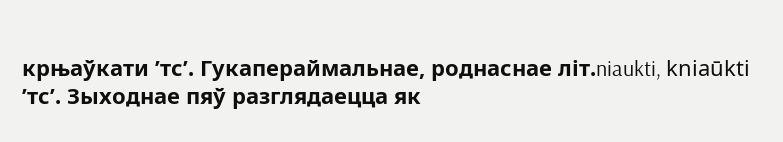крњаўкати ’тс’. Гукапераймальнае, роднаснае літ.niaukti, kniaūkti ’тс’. Зыходнае пяў разглядаецца як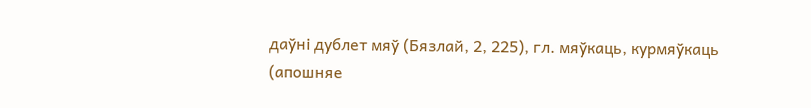даўні дублет мяў (Бязлай, 2, 225), гл. мяўкаць, курмяўкаць (апошняе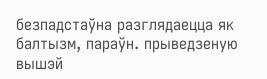безпадстаўна разглядаецца як балтызм, параўн. прыведзеную вышэй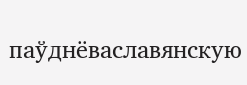паўднёваславянскую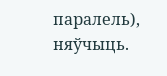паралель), няўчыць.